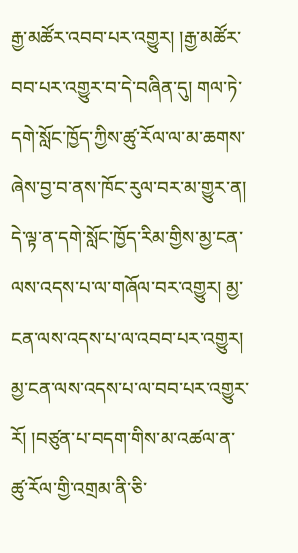རྒྱ་མཚོར་འབབ་པར་འགྱུར། །རྒྱ་མཚོར་བབ་པར་འགྱུར་བ་དེ་བཞིན་དུ། གལ་ཏེ་དགེ་སློང་ཁྱོད་ཀྱིས་ཚུ་རོལ་ལ་མ་ཆགས་ཞེས་བྱ་བ་ནས་ཁོང་རུལ་བར་མ་གྱུར་ན། དེ་ལྟ་ན་དགེ་སློང་ཁྱོད་རིམ་གྱིས་མྱ་ངན་ལས་འདས་པ་ལ་གཞོལ་བར་འགྱུར། མྱ་ངན་ལས་འདས་པ་ལ་འབབ་པར་འགྱུར། མྱ་ངན་ལས་འདས་པ་ལ་བབ་པར་འགྱུར་རོ། །བཙུན་པ་བདག་གིས་མ་འཚལ་ན་ཚུ་རོལ་གྱི་འགྲམ་ནི་ཅི་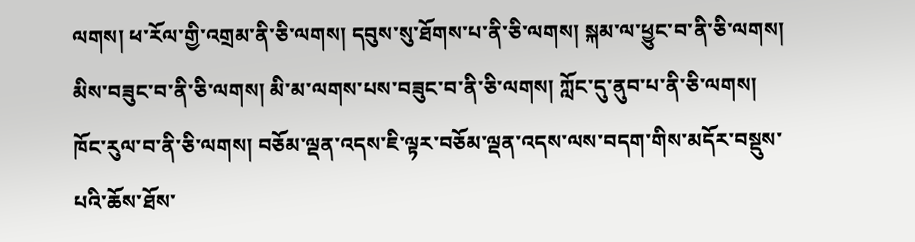ལགས། ཕ་རོལ་གྱི་འགྲམ་ནི་ཅི་ལགས། དབུས་སུ་ཐོགས་པ་ནི་ཅི་ལགས། སྐམ་ལ་ཕྱུང་བ་ནི་ཅི་ལགས། མིས་བཟུང་བ་ནི་ཅི་ལགས། མི་མ་ལགས་པས་བཟུང་བ་ནི་ཅི་ལགས། ཀློང་དུ་ནུབ་པ་ནི་ཅི་ལགས། ཁོང་རུལ་བ་ནི་ཅི་ལགས། བཅོམ་ལྡན་འདས་ཇི་ལྟར་བཅོམ་ལྡན་འདས་ལས་བདག་གིས་མདོར་བསྡུས་པའི་ཆོས་ཐོས་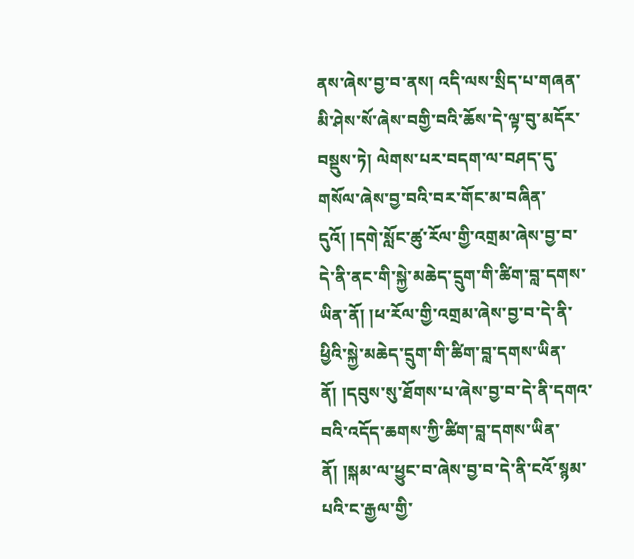ནས་ཞེས་བྱ་བ་ནས། འདི་ལས་སྲིད་པ་གཞན་མི་ཤེས་སོ་ཞེས་བགྱི་བའི་ཆོས་དེ་ལྟ་བུ་མདོར་བསྡུས་ཏེ། ལེགས་པར་བདག་ལ་བཤད་དུ་གསོལ་ཞེས་བྱ་བའི་བར་གོང་མ་བཞིན་དུའོ། །དགེ་སློང་ཚུ་རོལ་གྱི་འགྲམ་ཞེས་བྱ་བ་དེ་ནི་ནང་གི་སྐྱེ་མཆེད་དྲུག་གི་ཚིག་བླ་དགས་ཡིན་ནོ། །ཕ་རོལ་གྱི་འགྲམ་ཞེས་བྱ་བ་དེ་ནི་ཕྱིའི་སྐྱེ་མཆེད་དྲུག་གི་ཚིག་བླ་དགས་ཡིན་ནོ། །དབུས་སུ་ཐོགས་པ་ཞེས་བྱ་བ་དེ་ནི་དགའ་བའི་འདོད་ཆགས་ཀྱི་ཚིག་བླ་དགས་ཡིན་ནོ། །སྐམ་ལ་ཕྱུང་བ་ཞེས་བྱ་བ་དེ་ནི་ངའོ་སྙམ་པའི་ང་རྒྱལ་གྱི་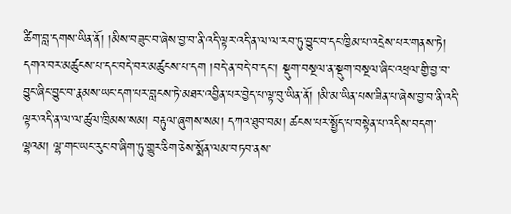ཚིག་བླ་དགས་ཡིན་ནོ། །མིས་བཟུང་བ་ཞེས་བྱ་བ་ནི་འདི་ལྟར་འདི་ན་ལ་ལ་རབ་ཏུ་བྱུང་བ་དང་ཁྱིམ་པ་འདྲེས་པར་གནས་ཏེ། དགའ་བར་མཚུངས་པ་དང་བདེ་བར་མཚུངས་པ་དག །བདེ་ན་བདེ་བ་དང་། སྡུག་བསྔལ་ན་སྡུག་བསྔལ་ཞིང་འཕྲལ་གྱི་བྱ་བ་བྱུང་ཞིང་བྱུང་བ་རྣམས་ཡང་དག་པར་བླངས་ཏེ་མཐར་འབྱིན་པར་བྱེད་པ་ལྟ་བུ་ཡིན་ནོ། །མི་མ་ཡིན་པས་ཟིན་པ་ཞེས་བྱ་བ་ནི་འདི་ལྟར་འདི་ན་ལ་ལ་ཚུལ་ཁྲིམས་སམ། བརྟུལ་ཞུགས་སམ། དཀའ་ཐུབ་བམ། ཚངས་པར་སྤྱོད་པ་བསྟེན་པ་འདིས་བདག་ལྷའམ། ལྷ་གང་ཡང་རུང་བ་ཞིག་ཏུ་གྱུར་ཅིག་ཅེས་སྨོན་ལམ་བཏབ་ནས་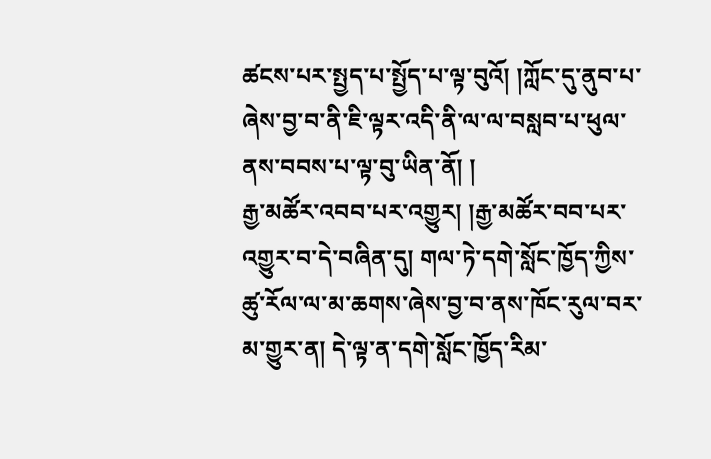ཚངས་པར་སྤྱད་པ་སྤྱོད་པ་ལྟ་བུའོ། །ཀློང་དུ་ནུབ་པ་ཞེས་བྱ་བ་ནི་ཇི་ལྟར་འདི་ནི་ལ་ལ་བསླབ་པ་ཕུལ་ནས་བབས་པ་ལྟ་བུ་ཡིན་ནོ། །
རྒྱ་མཚོར་འབབ་པར་འགྱུར། །རྒྱ་མཚོར་བབ་པར་འགྱུར་བ་དེ་བཞིན་དུ། གལ་ཏེ་དགེ་སློང་ཁྱོད་ཀྱིས་ཚུ་རོལ་ལ་མ་ཆགས་ཞེས་བྱ་བ་ནས་ཁོང་རུལ་བར་མ་གྱུར་ན། དེ་ལྟ་ན་དགེ་སློང་ཁྱོད་རིམ་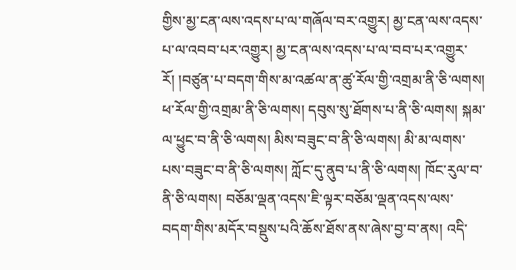གྱིས་མྱ་ངན་ལས་འདས་པ་ལ་གཞོལ་བར་འགྱུར། མྱ་ངན་ལས་འདས་པ་ལ་འབབ་པར་འགྱུར། མྱ་ངན་ལས་འདས་པ་ལ་བབ་པར་འགྱུར་རོ། །བཙུན་པ་བདག་གིས་མ་འཚལ་ན་ཚུ་རོལ་གྱི་འགྲམ་ནི་ཅི་ལགས། ཕ་རོལ་གྱི་འགྲམ་ནི་ཅི་ལགས། དབུས་སུ་ཐོགས་པ་ནི་ཅི་ལགས། སྐམ་ལ་ཕྱུང་བ་ནི་ཅི་ལགས། མིས་བཟུང་བ་ནི་ཅི་ལགས། མི་མ་ལགས་པས་བཟུང་བ་ནི་ཅི་ལགས། ཀློང་དུ་ནུབ་པ་ནི་ཅི་ལགས། ཁོང་རུལ་བ་ནི་ཅི་ལགས། བཅོམ་ལྡན་འདས་ཇི་ལྟར་བཅོམ་ལྡན་འདས་ལས་བདག་གིས་མདོར་བསྡུས་པའི་ཆོས་ཐོས་ནས་ཞེས་བྱ་བ་ནས། འདི་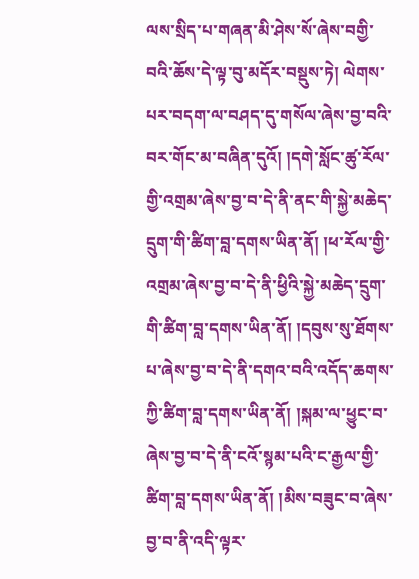ལས་སྲིད་པ་གཞན་མི་ཤེས་སོ་ཞེས་བགྱི་བའི་ཆོས་དེ་ལྟ་བུ་མདོར་བསྡུས་ཏེ། ལེགས་པར་བདག་ལ་བཤད་དུ་གསོལ་ཞེས་བྱ་བའི་བར་གོང་མ་བཞིན་དུའོ། །དགེ་སློང་ཚུ་རོལ་གྱི་འགྲམ་ཞེས་བྱ་བ་དེ་ནི་ནང་གི་སྐྱེ་མཆེད་དྲུག་གི་ཚིག་བླ་དགས་ཡིན་ནོ། །ཕ་རོལ་གྱི་འགྲམ་ཞེས་བྱ་བ་དེ་ནི་ཕྱིའི་སྐྱེ་མཆེད་དྲུག་གི་ཚིག་བླ་དགས་ཡིན་ནོ། །དབུས་སུ་ཐོགས་པ་ཞེས་བྱ་བ་དེ་ནི་དགའ་བའི་འདོད་ཆགས་ཀྱི་ཚིག་བླ་དགས་ཡིན་ནོ། །སྐམ་ལ་ཕྱུང་བ་ཞེས་བྱ་བ་དེ་ནི་ངའོ་སྙམ་པའི་ང་རྒྱལ་གྱི་ཚིག་བླ་དགས་ཡིན་ནོ། །མིས་བཟུང་བ་ཞེས་བྱ་བ་ནི་འདི་ལྟར་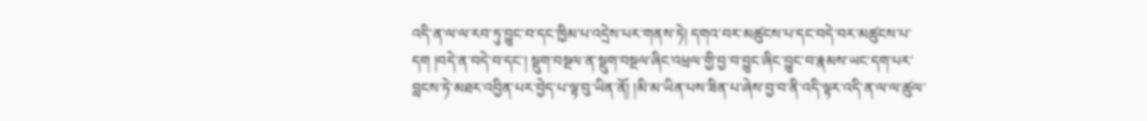འདི་ན་ལ་ལ་རབ་ཏུ་བྱུང་བ་དང་ཁྱིམ་པ་འདྲེས་པར་གནས་ཏེ། དགའ་བར་མཚུངས་པ་དང་བདེ་བར་མཚུངས་པ་དག །བདེ་ན་བདེ་བ་དང་། སྡུག་བསྔལ་ན་སྡུག་བསྔལ་ཞིང་འཕྲལ་གྱི་བྱ་བ་བྱུང་ཞིང་བྱུང་བ་རྣམས་ཡང་དག་པར་བླངས་ཏེ་མཐར་འབྱིན་པར་བྱེད་པ་ལྟ་བུ་ཡིན་ནོ། །མི་མ་ཡིན་པས་ཟིན་པ་ཞེས་བྱ་བ་ནི་འདི་ལྟར་འདི་ན་ལ་ལ་ཚུལ་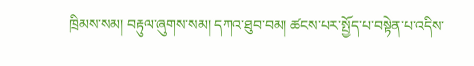ཁྲིམས་སམ། བརྟུལ་ཞུགས་སམ། དཀའ་ཐུབ་བམ། ཚངས་པར་སྤྱོད་པ་བསྟེན་པ་འདིས་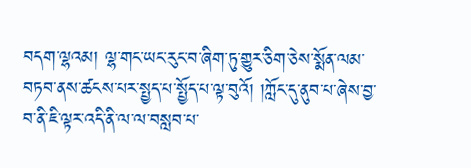བདག་ལྷའམ། ལྷ་གང་ཡང་རུང་བ་ཞིག་ཏུ་གྱུར་ཅིག་ཅེས་སྨོན་ལམ་བཏབ་ནས་ཚངས་པར་སྤྱད་པ་སྤྱོད་པ་ལྟ་བུའོ། །ཀློང་དུ་ནུབ་པ་ཞེས་བྱ་བ་ནི་ཇི་ལྟར་འདི་ནི་ལ་ལ་བསླབ་པ་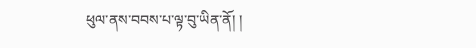ཕུལ་ནས་བབས་པ་ལྟ་བུ་ཡིན་ནོ། །